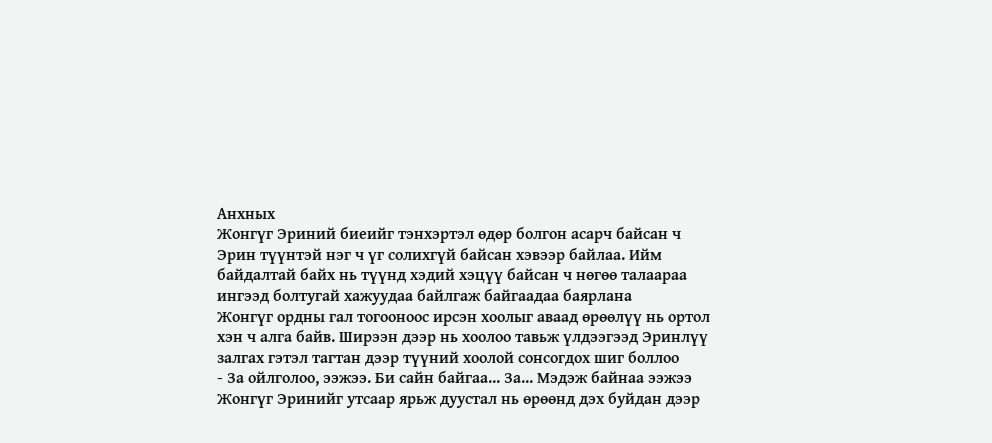Анхных
Жонгүг Эриний биеийг тэнхэртэл өдөр болгон асарч байсан ч Эрин түүнтэй нэг ч үг солихгүй байсан хэвээр байлаа. Ийм байдалтай байх нь түүнд хэдий хэцүү байсан ч нөгөө талаараа ингээд болтугай хажуудаа байлгаж байгаадаа баярлана
Жонгүг ордны гал тогооноос ирсэн хоолыг аваад өрөөлүү нь ортол хэн ч алга байв. Ширээн дээр нь хоолоо тавьж үлдээгээд Эринлүү залгах гэтэл тагтан дээр түүний хоолой сонсогдох шиг боллоо
- За ойлголоо, ээжээ. Би сайн байгаа... За... Мэдэж байнаа ээжээ
Жонгүг Эринийг утсаар ярьж дуустал нь өрөөнд дэх буйдан дээр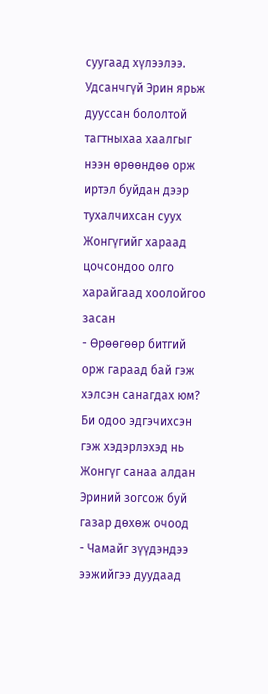суугаад хүлээлээ. Удсанчгүй Эрин ярьж дууссан бололтой тагтныхаа хаалгыг нээн өрөөндөө орж иртэл буйдан дээр тухалчихсан суух Жонгүгийг хараад цочсондоо олго харайгаад хоолойгоо засан
- Өрөөгөөр битгий орж гараад бай гэж хэлсэн санагдах юм? Би одоо эдгэчихсэн гэж хэдэрлэхэд нь Жонгүг санаа алдан Эриний зогсож буй газар дөхөж очоод
- Чамайг зүүдэндээ ээжийгээ дуудаад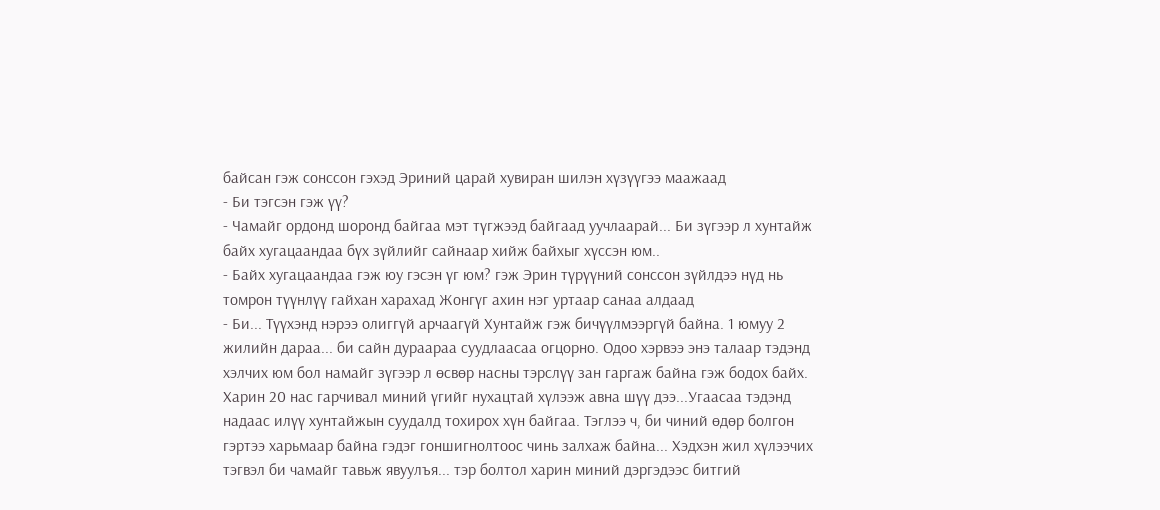байсан гэж сонссон гэхэд Эриний царай хувиран шилэн хүзүүгээ маажаад
- Би тэгсэн гэж үү?
- Чамайг ордонд шоронд байгаа мэт түгжээд байгаад уучлаарай... Би зүгээр л хунтайж байх хугацаандаа бүх зүйлийг сайнаар хийж байхыг хүссэн юм..
- Байх хугацаандаа гэж юу гэсэн үг юм? гэж Эрин түрүүний сонссон зүйлдээ нүд нь томрон түүнлүү гайхан харахад Жонгүг ахин нэг уртаар санаа алдаад
- Би... Түүхэнд нэрээ олиггүй арчаагүй Хунтайж гэж бичүүлмээргүй байна. 1 юмуу 2 жилийн дараа... би сайн дураараа суудлаасаа огцорно. Одоо хэрвээ энэ талаар тэдэнд хэлчих юм бол намайг зүгээр л өсвөр насны тэрслүү зан гаргаж байна гэж бодох байх. Харин 20 нас гарчивал миний үгийг нухацтай хүлээж авна шүү дээ...Угаасаа тэдэнд надаас илүү хунтайжын суудалд тохирох хүн байгаа. Тэглээ ч, би чиний өдөр болгон гэртээ харьмаар байна гэдэг гоншигнолтоос чинь залхаж байна... Хэдхэн жил хүлээчих тэгвэл би чамайг тавьж явуулъя... тэр болтол харин миний дэргэдээс битгий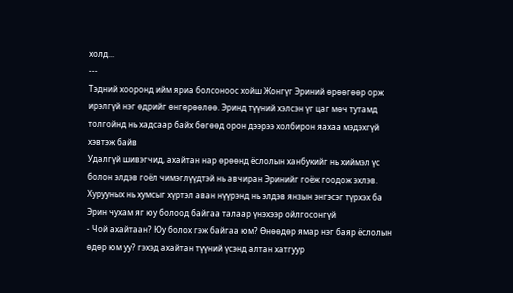холд...
---
Тэдний хооронд ийм яриа болсоноос хойш Жонгүг Эриний өрөөгөөр орж ирэлгүй нэг өдрийг өнгөрөөлөө. Эринд түүний хэлсэн үг цаг мөч тутамд толгойнд нь хадсаар байх бөгөөд орон дээрээ холбирон яахаа мэдэхгүй хэвтэж байв
Удалгүй шивэгчид, ахайтан нар өрөөнд ёслолын ханбукийг нь хиймэл үс болон элдэв гоёл чимэглүүдтэй нь авчиран Эринийг гоёж гоодож эхлэв. Хурууных нь хумсыг хүртэл аван нүүрэнд нь элдэв янзын энгэсэг түрхэх ба Эрин чухам яг юу болоод байгаа талаар үнэхээр ойлгосонгүй
- Чой ахайтаан? Юу болох гэж байгаа юм? Өнөөдөр ямар нэг баяр ёслолын өдөр юм уу? гэхэд ахайтан түүний үсэнд алтан хатгуур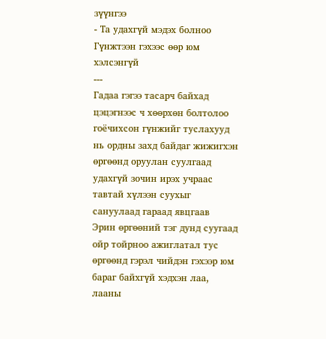зүүнгээ
- Та удахгүй мэдэх болноо Гүнжтээн гэхээс өөр юм хэлсэнгүй
---
Гадаа гэгээ тасарч байхад цэцэгнээс ч хөөрхөн болтолоо гоёчихсон гүнжийг туслахууд нь ордны захд байдаг жижигхэн өргөөнд оруулан суулгаад удахгүй зочин ирэх учраас тавтай хүлээн суухыг сануулаад гараад явцгаав
Эрин өргөөний тэг дунд суугаад ойр тойрноо ажиглатал тус өргөөнд гэрэл чийдэн гэхээр юм бараг байхгүй хэдхэн лаа, лааны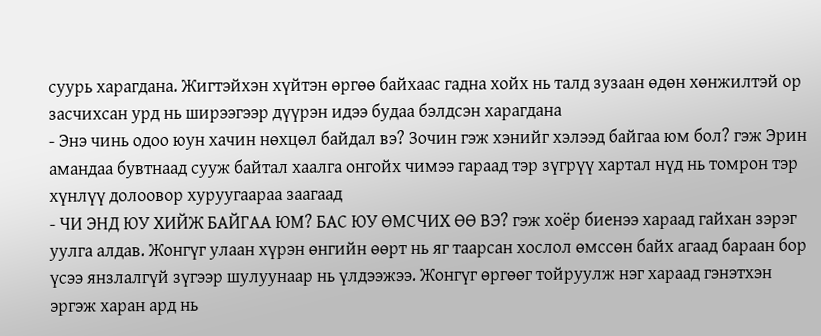суурь харагдана. Жигтэйхэн хүйтэн өргөө байхаас гадна хойх нь талд зузаан өдөн хөнжилтэй ор засчихсан урд нь ширээгээр дүүрэн идээ будаа бэлдсэн харагдана
- Энэ чинь одоо юун хачин нөхцөл байдал вэ? Зочин гэж хэнийг хэлээд байгаа юм бол? гэж Эрин амандаа бувтнаад сууж байтал хаалга онгойх чимээ гараад тэр зүгрүү хартал нүд нь томрон тэр хүнлүү долоовор хуруугаараа заагаад
- ЧИ ЭНД ЮУ ХИЙЖ БАЙГАА ЮМ? БАС ЮУ ӨМСЧИХ ӨӨ ВЭ? гэж хоёр биенээ хараад гайхан зэрэг уулга алдав. Жонгүг улаан хүрэн өнгийн өөрт нь яг таарсан хослол өмссөн байх агаад бараан бор үсээ янзлалгүй зүгээр шулуунаар нь үлдээжээ. Жонгүг өргөөг тойруулж нэг хараад гэнэтхэн эргэж харан ард нь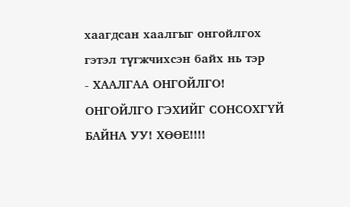хаагдсан хаалгыг онгойлгох гэтэл түгжчихсэн байх нь тэр
- ХААЛГАА ОНГОЙЛГО! ОНГОЙЛГО ГЭХИЙГ СОНСОХГҮЙ БАЙНА УУ! ХӨӨЕ!!!!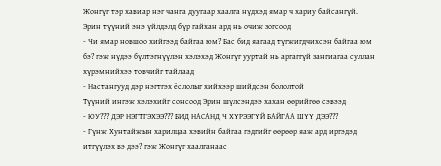Жонгүг тэр хавиар нэг чанга дуугаар хаалга нүдхэд ямар ч хариу байсангүй. Эрин түүний энэ үйлдэлд бүр гайхан ард нь очиж зогсоод
- Чи ямар новшоо хийгээд байгаа юм? Бас бид яагаад түгжигдчихсэн байгаа юм бэ? гэж нүдээ бүлтэгнүүлэн хэлэхэд Жонгүг ууртай нь аргаггүй зангиагаа суллан хүрэмнийхээ товчийг тайлаад
- Настангууд дэр нэгтгэх ёслолыг хийхээр шийдсэн бололтой
Түүний ингэж хэлэхийг сонсоод Эрин шүлсэндээ хахан өөрийгөө сэвээд
- ЮУ??? ДЭР НЭГТГЭХЭЭ??? БИД НАСАНД Ч ХҮРЭЭГҮЙ БАЙГАА ШҮҮ ДЭЭ???
- Гүнж Хунтайжын харилцаа хэвийн байгаа гэдгийг өөрөөр яаж ард иргэдэд итгүүлэх вэ дээ? гэж Жонгүг хаалганаас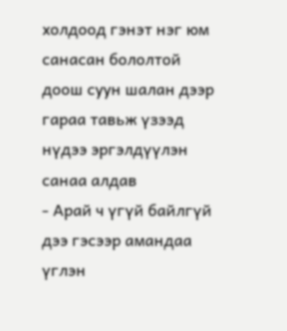холдоод гэнэт нэг юм санасан бололтой доош суун шалан дээр гараа тавьж үзээд нүдээ эргэлдүүлэн санаа алдав
- Арай ч үгүй байлгүй дээ гэсээр амандаа үглэн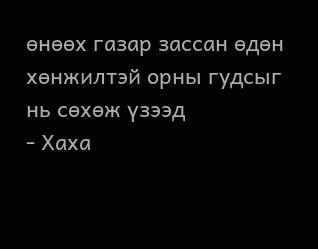өнөөх газар зассан өдөн хөнжилтэй орны гудсыг нь сөхөж үзээд
- Хаха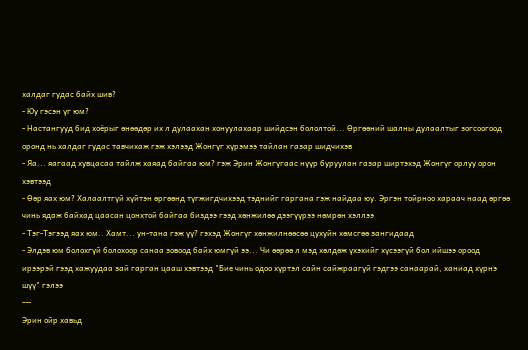халдаг гудас байх шив?
- Юу гэсэн үг юм?
- Настангууд бид хоёрыг өнөөдөр их л дулаахан хонуулахаар шийдсэн бололтой... Өргөөний шалны дулаалтыг зогсоогоод оронд нь халдаг гудас тавчихаж гэж хэлээд Жонгүг хүрэмээ тайлан газар шидчихэв
- Яа... яагаад хувцасаа тайлж хаяад байгаа юм? гэж Эрин Жонгүгаас нүүр буруулан газар ширтэхэд Жонгүг орлуу орон хэвтээд
- Өөр яах юм? Халаалтгүй хүйтэн өргөөнд түгжигдчихээд тэднийг гаргана гэж найдаа юу. Эргэн тойрноо хараач наад өргөө чинь ядаж байхад цаасан цонхтой байгаа биздээ гээд хөнжилөө дээгүүрээ нөмрөн хэллээ
- Тэг-Тэгээд яах юм.. Хамт... ун-тана гэж үү? гэхэд Жонгүг хөнжилнөөсөө цухуйн хөмсгөө зангидаад
- Элдэв юм болохгүй болохоор санаа зовоод байх юмгүй ээ... Чи өөрөө л мэд хөлдөж үхэхийг хүсээгүй бол ийшээ ороод ирээрэй гээд хажуудаа зай гарган цааш хэвтээд "Бие чинь одоо хүртэл сайн сайжраагүй гэдгээ санаарай, ханиад хүрнэ шүү" гэлээ
---
Эрин ойр хавьд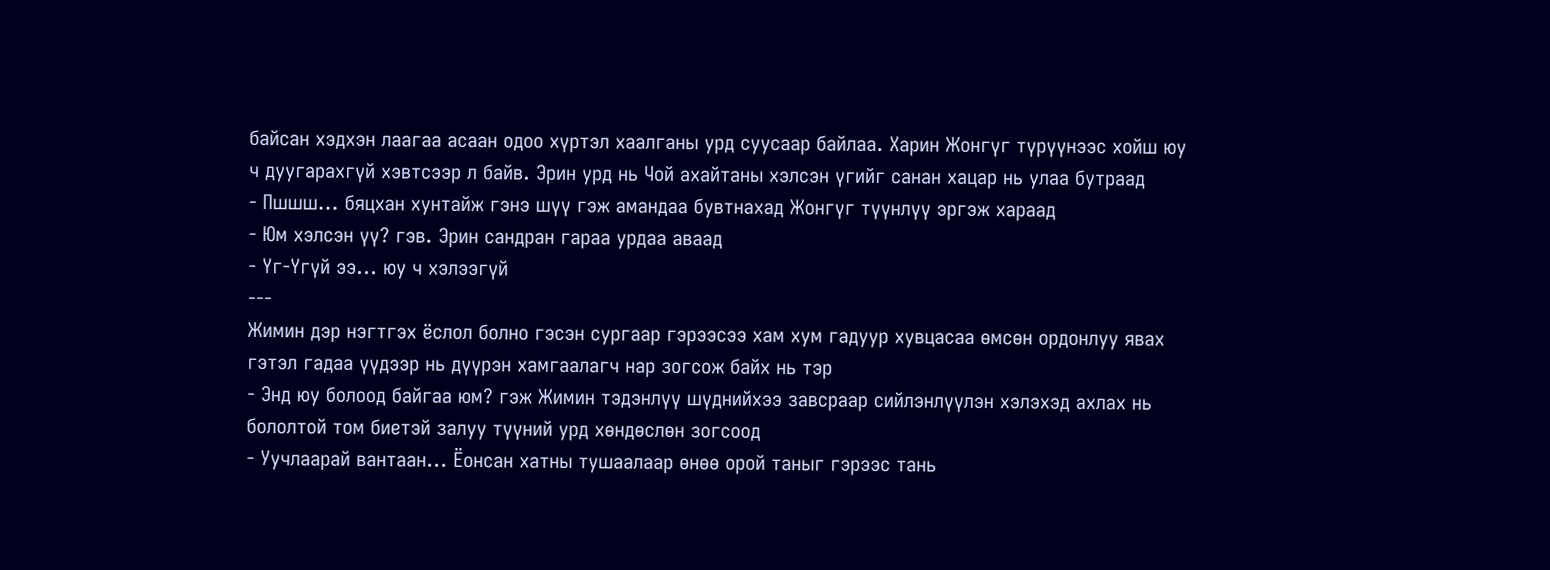байсан хэдхэн лаагаа асаан одоо хүртэл хаалганы урд суусаар байлаа. Харин Жонгүг түрүүнээс хойш юу ч дуугарахгүй хэвтсээр л байв. Эрин урд нь Чой ахайтаны хэлсэн үгийг санан хацар нь улаа бутраад
- Пшшш... бяцхан хунтайж гэнэ шүү гэж амандаа бувтнахад Жонгүг түүнлүү эргэж хараад
- Юм хэлсэн үү? гэв. Эрин сандран гараа урдаа аваад
- Үг-Үгүй ээ... юу ч хэлээгүй
---
Жимин дэр нэгтгэх ёслол болно гэсэн сургаар гэрээсээ хам хум гадуур хувцасаа өмсөн ордонлуу явах гэтэл гадаа үүдээр нь дүүрэн хамгаалагч нар зогсож байх нь тэр
- Энд юу болоод байгаа юм? гэж Жимин тэдэнлүү шүднийхээ завсраар сийлэнлүүлэн хэлэхэд ахлах нь бололтой том биетэй залуу түүний урд хөндөслөн зогсоод
- Уучлаарай вантаан... Ёонсан хатны тушаалаар өнөө орой таныг гэрээс тань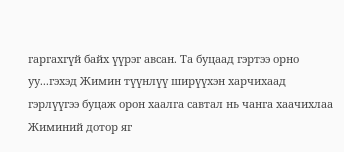гаргахгүй байх үүрэг авсан. Та буцаад гэртээ орно уу...гэхэд Жимин түүнлүү ширүүхэн харчихаад гэрлүүгээ буцаж орон хаалга савтал нь чанга хаачихлаа
Жиминий дотор яг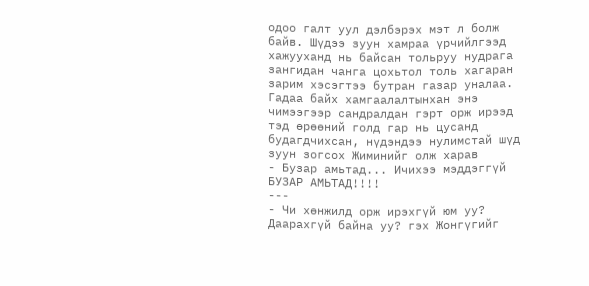одоо галт уул дэлбэрэх мэт л болж байв. Шүдээ зуун хамраа үрчийлгээд хажууханд нь байсан тольруу нудрага зангидан чанга цохьтол толь хагаран зарим хэсэгтээ бутран газар уналаа. Гадаа байх хамгаалалтынхан энэ чимээгээр сандралдан гэрт орж ирээд тэд өрөөний голд гар нь цусанд будагдчихсан, нүдэндээ нулимстай шүд зуун зогсох Жиминийг олж харав
- Бузар амьтад... Ичихээ мэддэггүй БУЗАР АМЬТАД!!!!
---
- Чи хөнжилд орж ирэхгүй юм уу? Даарахгүй байна уу? гэх Жонгүгийг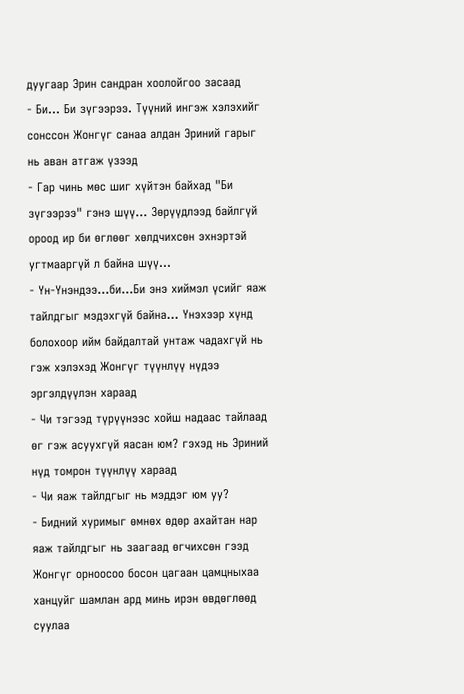дуугаар Эрин сандран хоолойгоо засаад
- Би... Би зүгээрээ. Түүний ингэж хэлэхийг сонссон Жонгүг санаа алдан Эриний гарыг нь аван атгаж үзээд
- Гар чинь мөс шиг хүйтэн байхад "Би зүгээрээ" гэнэ шүү... Зөрүүдлээд байлгүй ороод ир би өглөөг хөлдчихсөн эхнэртэй угтмааргүй л байна шүү...
- Үн-Үнэндээ...би...Би энэ хиймэл үсийг яаж тайлдгыг мэдэхгүй байна... Үнэхээр хүнд болохоор ийм байдалтай унтаж чадахгүй нь гэж хэлэхэд Жонгүг түүнлүү нүдээ эргэлдүүлэн хараад
- Чи тэгээд түрүүнээс хойш надаас тайлаад өг гэж асуухгүй яасан юм? гэхэд нь Эриний нүд томрон түүнлүү хараад
- Чи яаж тайлдгыг нь мэддэг юм уу?
- Бидний хуримыг өмнөх өдөр ахайтан нар яаж тайлдгыг нь заагаад өгчихсөн гээд Жонгүг орноосоо босон цагаан цамцныхаа ханцуйг шамлан ард минь ирэн өвдөглөөд суулаа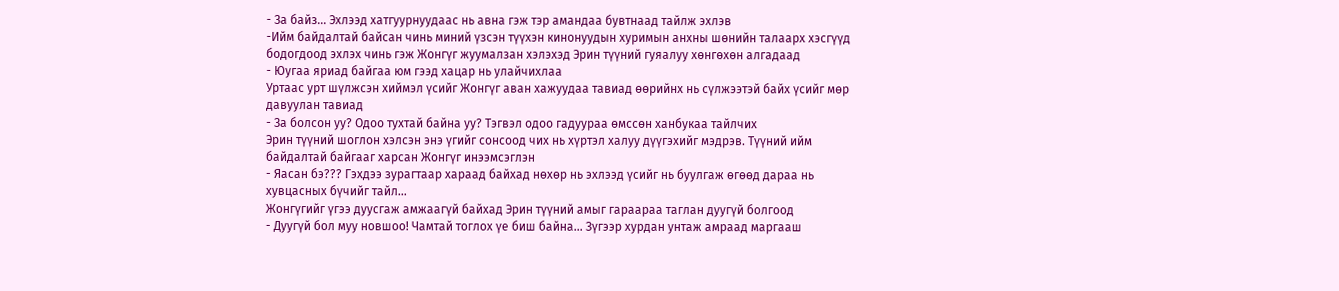- За байз... Эхлээд хатгуурнуудаас нь авна гэж тэр амандаа бувтнаад тайлж эхлэв
-Ийм байдалтай байсан чинь миний үзсэн түүхэн кинонуудын хуримын анхны шөнийн талаарх хэсгүүд бодогдоод эхлэх чинь гэж Жонгүг жуумалзан хэлэхэд Эрин түүний гуяалуу хөнгөхөн алгадаад
- Юугаа яриад байгаа юм гээд хацар нь улайчихлаа
Уртаас урт шүлжсэн хиймэл үсийг Жонгүг аван хажуудаа тавиад өөрийнх нь сүлжээтэй байх үсийг мөр давуулан тавиад
- За болсон уу? Одоо тухтай байна уу? Тэгвэл одоо гадуураа өмссөн ханбукаа тайлчих
Эрин түүний шоглон хэлсэн энэ үгийг сонсоод чих нь хүртэл халуу дүүгэхийг мэдрэв. Түүний ийм байдалтай байгааг харсан Жонгүг инээмсэглэн
- Яасан бэ??? Гэхдээ зурагтаар хараад байхад нөхөр нь эхлээд үсийг нь буулгаж өгөөд дараа нь хувцасных бүчийг тайл...
Жонгүгийг үгээ дуусгаж амжаагүй байхад Эрин түүний амыг гараараа таглан дуугүй болгоод
- Дуугүй бол муу новшоо! Чамтай тоглох үе биш байна... Зүгээр хурдан унтаж амраад маргааш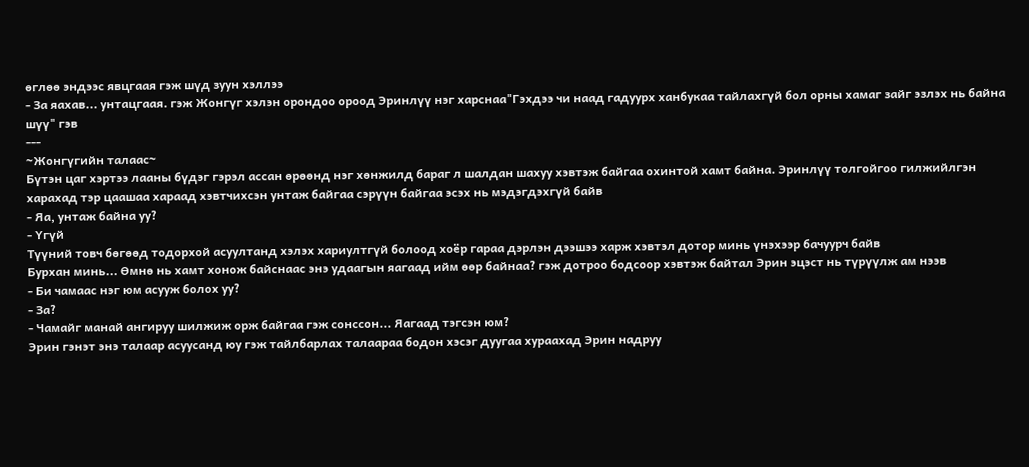өглөө эндээс явцгаая гэж шүд зуун хэллээ
- За яахав... унтацгаая. гэж Жонгүг хэлэн орондоо ороод Эринлүү нэг харснаа"Гэхдээ чи наад гадуурх ханбукаа тайлахгүй бол орны хамаг зайг эзлэх нь байна шүү" гэв
---
~Жонгүгийн талаас~
Бүтэн цаг хэртээ лааны бүдэг гэрэл ассан өрөөнд нэг хөнжилд бараг л шалдан шахуу хэвтэж байгаа охинтой хамт байна. Эринлүү толгойгоо гилжийлгэн харахад тэр цаашаа хараад хэвтчихсэн унтаж байгаа сэрүүн байгаа эсэх нь мэдэгдэхгүй байв
- Яа, унтаж байна уу?
- Үгүй
Түүний товч бөгөөд тодорхой асуултанд хэлэх хариултгүй болоод хоёр гараа дэрлэн дээшээ харж хэвтэл дотор минь үнэхээр бачуурч байв
Бурхан минь... Өмнө нь хамт хонож байснаас энэ удаагын яагаад ийм өөр байнаа? гэж дотроо бодсоор хэвтэж байтал Эрин эцэст нь түрүүлж ам нээв
- Би чамаас нэг юм асууж болох уу?
- За?
- Чамайг манай ангируу шилжиж орж байгаа гэж сонссон... Яагаад тэгсэн юм?
Эрин гэнэт энэ талаар асуусанд юу гэж тайлбарлах талаараа бодон хэсэг дуугаа хураахад Эрин надруу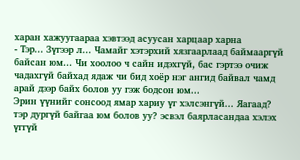харан хажуугаараа хэвтээд асуусан харцаар харна
- Тэр... Зүгээр л... Чамайг хэтэрхий хязгаарлаад баймааргүй байсан юм... Чи хоолоо ч сайн идэхгүй, бас гэртээ очиж чадахгүй байхад ядаж чи бид хоёр нэг ангид байвал чамд арай дээр байх болов уу гэж бодсон юм...
Эрин үүнийг сонсоод ямар хариу үг хэлсэнгүй... Яагаад? тэр дургүй байгаа юм болов уу? эсвэл баярласандаа хэлэх үггүй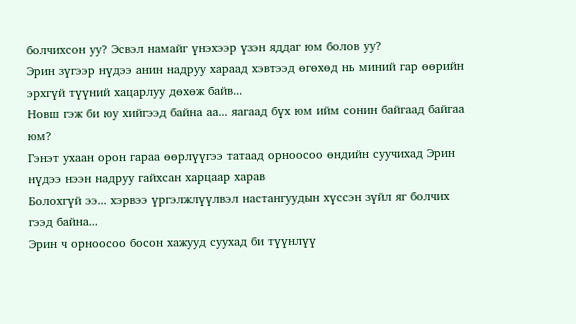болчихсон уу? Эсвэл намайг үнэхээр үзэн яддаг юм болов уу?
Эрин зүгээр нүдээ анин надруу хараад хэвтээд өгөхөд нь миний гар өөрийн эрхгүй түүний хацарлуу дөхөж байв...
Новш гэж би юу хийгээд байна аа... яагаад бүх юм ийм сонин байгаад байгаа юм?
Гэнэт ухаан орон гараа өөрлүүгээ татаад орноосоо өндийн суучихад Эрин нүдээ нээн надруу гайхсан харцаар харав
Болохгүй ээ... хэрвээ үргэлжлүүлвэл настангуудын хүссэн зүйл яг болчих гээд байна...
Эрин ч орноосоо босон хажууд суухад би түүнлүү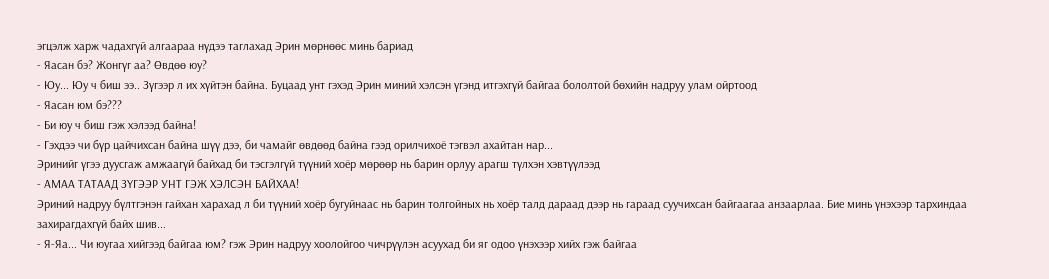эгцэлж харж чадахгүй алгаараа нүдээ таглахад Эрин мөрнөөс минь бариад
- Яасан бэ? Жонгүг аа? Өвдөө юу?
- Юу... Юу ч биш ээ.. Зүгээр л их хүйтэн байна. Буцаад унт гэхэд Эрин миний хэлсэн үгэнд итгэхгүй байгаа бололтой бөхийн надруу улам ойртоод
- Яасан юм бэ???
- Би юу ч биш гэж хэлээд байна!
- Гэхдээ чи бүр цайчихсан байна шүү дээ, би чамайг өвдөөд байна гээд орилчихоё тэгвэл ахайтан нар...
Эринийг үгээ дуусгаж амжаагүй байхад би тэсгэлгүй түүний хоёр мөрөөр нь барин орлуу арагш түлхэн хэвтүүлээд
- АМАА ТАТААД ЗҮГЭЭР УНТ ГЭЖ ХЭЛСЭН БАЙХАА!
Эриний надруу бүлтгэнэн гайхан харахад л би түүний хоёр бугуйнаас нь барин толгойных нь хоёр талд дараад дээр нь гараад суучихсан байгаагаа анзаарлаа. Бие минь үнэхээр тархиндаа захирагдахгүй байх шив...
- Я-Яа... Чи юугаа хийгээд байгаа юм? гэж Эрин надруу хоолойгоо чичрүүлэн асуухад би яг одоо үнэхээр хийх гэж байгаа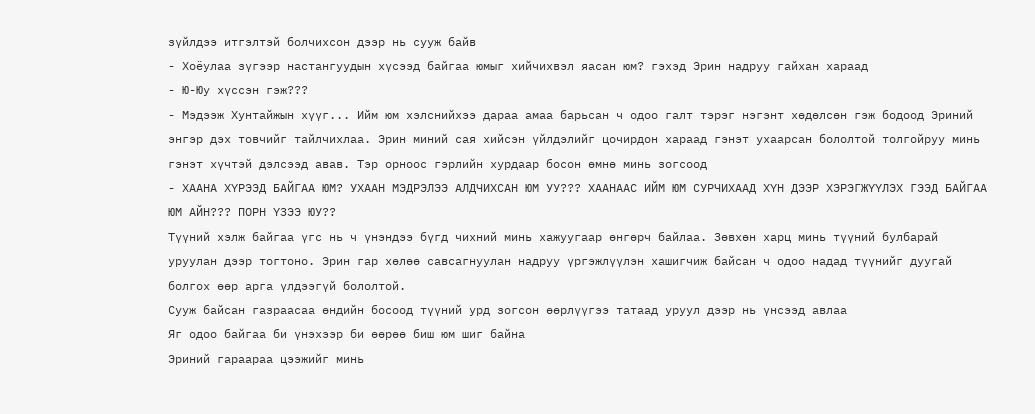зүйлдээ итгэлтэй болчихсон дээр нь сууж байв
- Хоёулаа зүгээр настангуудын хүсээд байгаа юмыг хийчихвэл яасан юм? гэхэд Эрин надруу гайхан хараад
- Ю-Юу хүссэн гэж???
- Мэдээж Хунтайжын хүүг... Ийм юм хэлснийхээ дараа амаа барьсан ч одоо галт тэрэг нэгэнт хөдөлсөн гэж бодоод Эриний энгэр дэх товчийг тайлчихлаа. Эрин миний сая хийсэн үйлдэлийг цочирдон хараад гэнэт ухаарсан бололтой толгойруу минь гэнэт хүчтэй дэлсээд авав. Тэр орноос гэрлийн хурдаар босон өмнө минь зогсоод
- ХААНА ХҮРЭЭД БАЙГАА ЮМ? УХААН МЭДРЭЛЭЭ АЛДЧИХСАН ЮМ УУ??? ХААНААС ИЙМ ЮМ СУРЧИХААД ХҮН ДЭЭР ХЭРЭГЖҮҮЛЭХ ГЭЭД БАЙГАА ЮМ АЙН??? ПОРН ҮЗЭЭ ЮУ??
Түүний хэлж байгаа үгс нь ч үнэндээ бүгд чихний минь хажуугаар өнгөрч байлаа. Зөвхөн харц минь түүний булбарай уруулан дээр тогтоно. Эрин гар хөлөө савсагнуулан надруу үргэжлүүлэн хашигчиж байсан ч одоо надад түүнийг дуугай болгох өөр арга үлдээгүй бололтой.
Сууж байсан газраасаа өндийн босоод түүний урд зогсон өөрлүүгээ татаад уруул дээр нь үнсээд авлаа
Яг одоо байгаа би үнэхээр би өөрөө биш юм шиг байна
Эриний гараараа цээжийг минь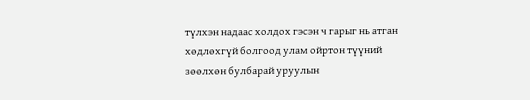түлхэн надаас холдох гэсэн ч гарыг нь атган хөдлөхгүй болгоод улам ойртон түүний зөөлхөн булбарай уруулын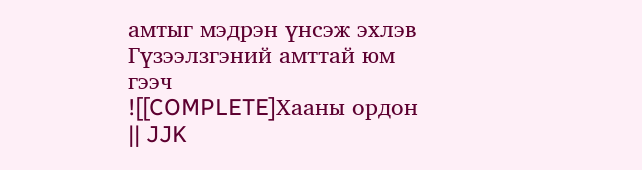амтыг мэдрэн үнсэж эхлэв
Гүзээлзгэний амттай юм гээч
![[COMPLETE]Хааны ордон || JJK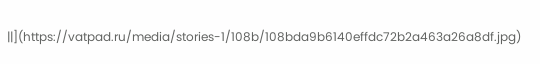||](https://vatpad.ru/media/stories-1/108b/108bda9b6140effdc72b2a463a26a8df.jpg)